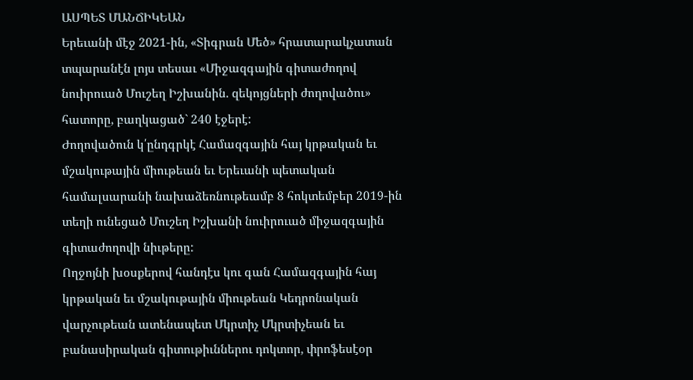ԱՍՊԵՏ ՄԱՆՃԻԿԵԱՆ
Երեւանի մէջ 2021-ին, «Տիգրան Մեծ» հրատարակչատան տպարանէն լոյս տեսաւ «Միջազգային գիտաժողով նուիրուած Մուշեղ Իշխանին. զեկոյցների ժողովածու» հատորը, բաղկացած` 240 էջերէ:
Ժողովածուն կ՛ընդգրկէ Համազգային հայ կրթական եւ մշակութային միութեան եւ Երեւանի պետական համալսարանի նախաձեռնութեամբ 8 հոկտեմբեր 2019-ին տեղի ունեցած Մուշեղ Իշխանի նուիրուած միջազգային գիտաժողովի նիւթերը:
Ողջոյնի խօսքերով հանդէս կու գան Համազգային հայ կրթական եւ մշակութային միութեան Կեդրոնական վարչութեան ատենապետ Մկրտիչ Մկրտիչեան եւ բանասիրական գիտութիւններու դոկտոր, փրոֆեսէօր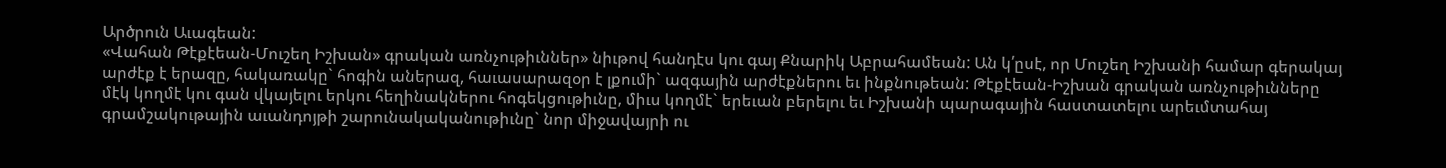Արծրուն Աւագեան:
«Վահան Թէքէեան-Մուշեղ Իշխան» գրական առնչութիւններ» նիւթով հանդէս կու գայ Քնարիկ Աբրահամեան: Ան կ՛ըսէ, որ Մուշեղ Իշխանի համար գերակայ արժէք է երազը, հակառակը` հոգին աներազ, հաւասարազօր է լքումի` ազգային արժէքներու եւ ինքնութեան: Թէքէեան-Իշխան գրական առնչութիւնները մէկ կողմէ կու գան վկայելու երկու հեղինակներու հոգեկցութիւնը, միւս կողմէ` երեւան բերելու եւ Իշխանի պարագային հաստատելու արեւմտահայ գրամշակութային աւանդոյթի շարունակականութիւնը` նոր միջավայրի ու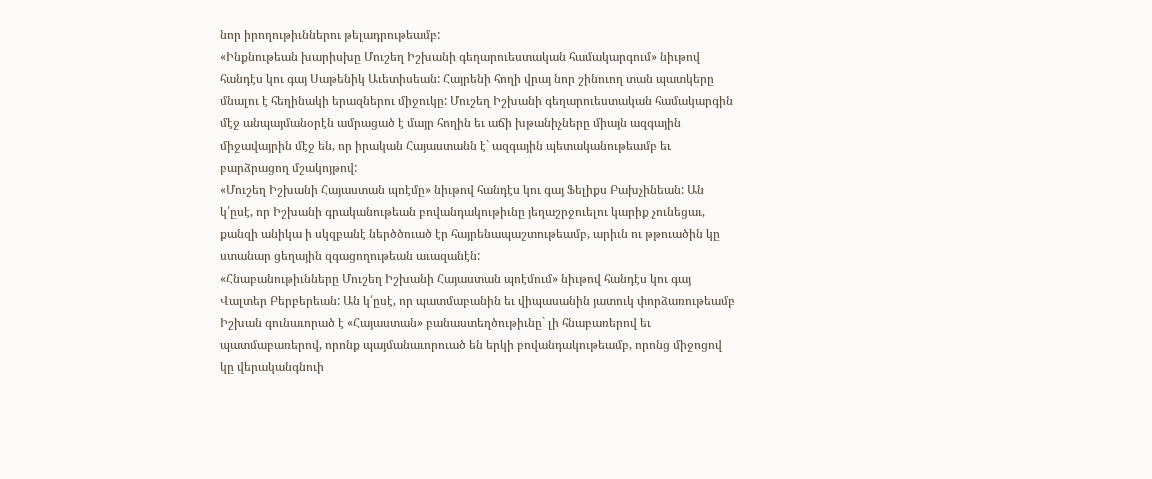նոր իրողութիւններու թելադրութեամբ:
«Ինքնութեան խարիսխը Մուշեղ Իշխանի գեղարուեստական համակարգում» նիւթով հանդէս կու գայ Սաթենիկ Աւետիսեան: Հայրենի հողի վրայ նոր շինուող տան պատկերը մնալու է հեղինակի երազներու միջուկը: Մուշեղ Իշխանի գեղարուեստական համակարգին մէջ անպայմանօրէն ամրացած է մայր հողին եւ աճի խթանիչները միայն ազգային միջավայրին մէջ են, որ իրական Հայաստանն է` ազգային պետականութեամբ եւ բարձրացող մշակոյթով:
«Մուշեղ Իշխանի Հայաստան պոէմը» նիւթով հանդէս կու գայ Ֆելիքս Բախչինեան: Ան կ՛ըսէ, որ Իշխանի գրականութեան բովանդակութիւնը յեղաշրջուելու կարիք չունեցաւ, քանզի անիկա ի սկզբանէ ներծծուած էր հայրենապաշտութեամբ, արիւն ու թթուածին կը ստանար ցեղային զգացողութեան աւազանէն:
«Հնաբանութիւնները Մուշեղ Իշխանի Հայաստան պոէմում» նիւթով հանդէս կու գայ Վալտեր Բերբերեան: Ան կ՛ըսէ, որ պատմաբանին եւ վիպասանին յատուկ փորձառութեամբ Իշխան գունաւորած է «Հայաստան» բանաստեղծութիւնը` լի հնաբառերով եւ պատմաբառերով, որոնք պայմանաւորուած են երկի բովանդակութեամբ, որոնց միջոցով կը վերականգնուի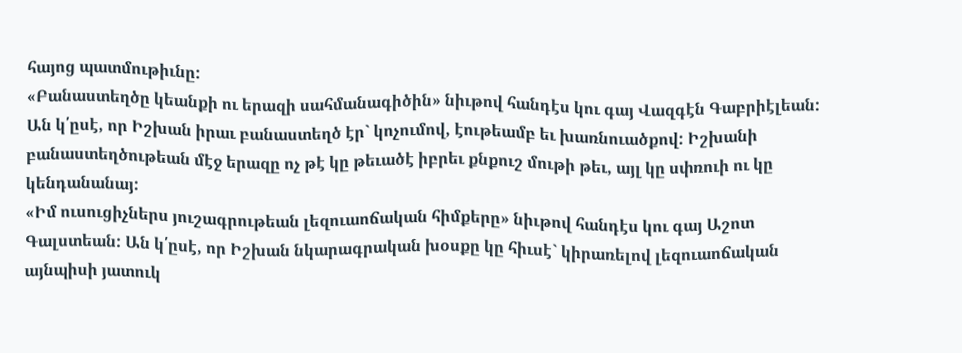հայոց պատմութիւնը:
«Բանաստեղծը կեանքի ու երազի սահմանագիծին» նիւթով հանդէս կու գայ Վազգէն Գաբրիէլեան: Ան կ՛ըսէ, որ Իշխան իրաւ բանաստեղծ էր` կոչումով, էութեամբ եւ խառնուածքով: Իշխանի բանաստեղծութեան մէջ երազը ոչ թէ կը թեւածէ իբրեւ քնքուշ մութի թեւ, այլ կը սփռուի ու կը կենդանանայ:
«Իմ ուսուցիչներս յուշագրութեան լեզուաոճական հիմքերը» նիւթով հանդէս կու գայ Աշոտ Գալստեան: Ան կ՛ըսէ, որ Իշխան նկարագրական խօսքը կը հիւսէ` կիրառելով լեզուաոճական այնպիսի յատուկ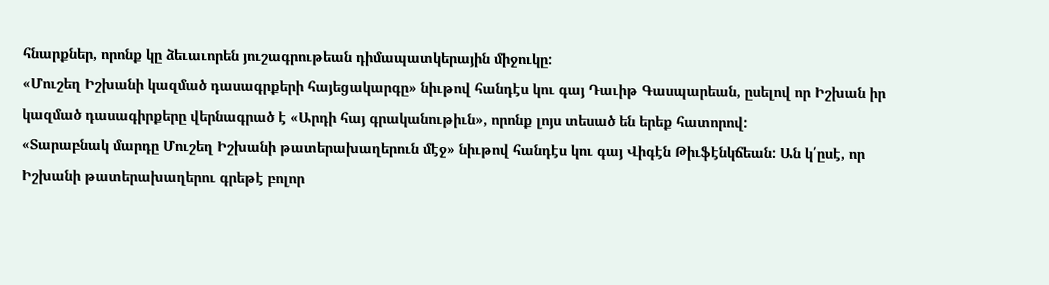հնարքներ, որոնք կը ձեւաւորեն յուշագրութեան դիմապատկերային միջուկը:
«Մուշեղ Իշխանի կազմած դասագրքերի հայեցակարգը» նիւթով հանդէս կու գայ Դաւիթ Գասպարեան, ըսելով որ Իշխան իր կազմած դասագիրքերը վերնագրած է «Արդի հայ գրականութիւն», որոնք լոյս տեսած են երեք հատորով:
«Տարաբնակ մարդը Մուշեղ Իշխանի թատերախաղերուն մէջ» նիւթով հանդէս կու գայ Վիգէն Թիւֆէնկճեան: Ան կ՛ըսէ, որ Իշխանի թատերախաղերու գրեթէ բոլոր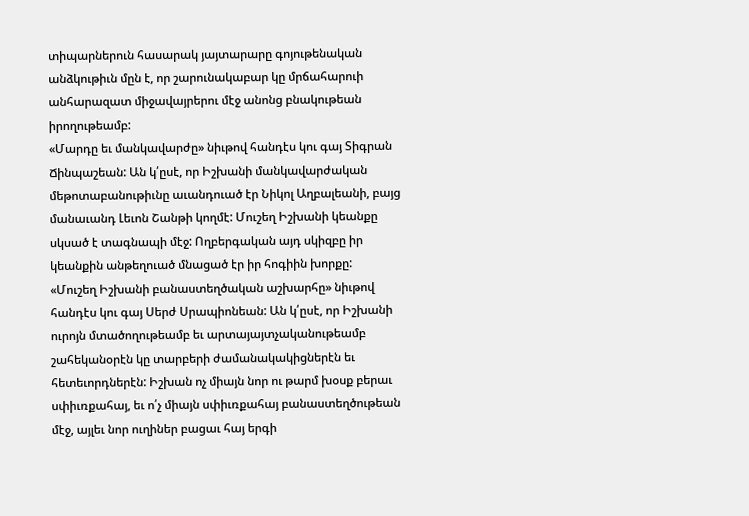տիպարներուն հասարակ յայտարարը գոյութենական անձկութիւն մըն է, որ շարունակաբար կը մրճահարուի անհարազատ միջավայրերու մէջ անոնց բնակութեան իրողութեամբ:
«Մարդը եւ մանկավարժը» նիւթով հանդէս կու գայ Տիգրան Ճինպաշեան: Ան կ՛ըսէ, որ Իշխանի մանկավարժական մեթոտաբանութիւնը աւանդուած էր Նիկոլ Աղբալեանի, բայց մանաւանդ Լեւոն Շանթի կողմէ: Մուշեղ Իշխանի կեանքը սկսած է տագնապի մէջ: Ողբերգական այդ սկիզբը իր կեանքին անթեղուած մնացած էր իր հոգիին խորքը:
«Մուշեղ Իշխանի բանաստեղծական աշխարհը» նիւթով հանդէս կու գայ Սերժ Սրապիոնեան: Ան կ՛ըսէ, որ Իշխանի ուրոյն մտածողութեամբ եւ արտայայտչականութեամբ շահեկանօրէն կը տարբերի ժամանակակիցներէն եւ հետեւորդներէն: Իշխան ոչ միայն նոր ու թարմ խօսք բերաւ սփիւռքահայ, եւ ո՛չ միայն սփիւռքահայ բանաստեղծութեան մէջ, այլեւ նոր ուղիներ բացաւ հայ երգի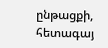ընթացքի, հետագայ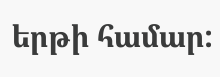երթի համար: